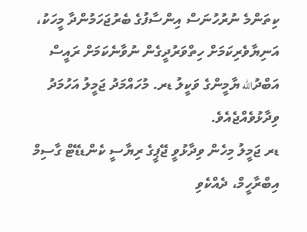ކިތަންމެ ނުރުހުނަސް އިންސާފުގެ ބެރުޖަހަމުންދާ މީހަކު، އަނިޔާވެރިކަމަށް ހިތްވަރުދީގެން ނުވާނެކަމަށް ރައީސް އަބްދުالله ޔާމީންގެ ވަކީލު ޑރ. މުހައްމަދު ޖަމީލު އަހުމަދު ވިދާޅުވެއްޖެއެވެ.
ޑރ ޖަމީލު މިހެން ވިދާޅުވީ ޖޭޕީގެ ރިޔާސީ ކެންޑޑޭޓް ގާސިމް އިބްރާހީމް، ދެއްކެވި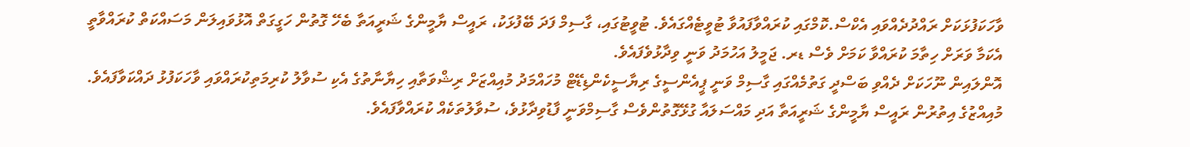ވާހަކަފުޅަކަށް ރައްދުދެއްވައި އެކްސް.ކޮމްގައި ކުރައްވާފައުވާ ޓުވީޓެއްގައެވެ. ޓުވީޓުގައި، ގާސިމް ފަދަ ބޭފުޅަކު، ރައީސް ޔާމީންގެ ޝަރީއަތާ ބެހޭ ގޮތުން ހަގީގަތް އޮޅުވައިލަން މަސައްކަތް ކުރައްވާތީ އެކަމާ ވަރަށް ހިތާމަ ކުރައްވާ ކަމަށް ވެސް ޑރ. ޖަމީލު އަހުމަދު ވަނީ ވިދާޅުވެފައެވެ.
އޮންލައިން ނޫހަކަށް ދެއްވި ބަސްދީ ގަތުމެއްގައި ގާސިމް ވަނީ ޕީއެންސީގެ ރިޔާސީކެންޑިޑޭޓް މުހައްމަދު މުއިއްޒަށް ރިޝްވަތާއި ހިޔާނާތުގެ އެކި ސުވާލު ކުރިމަތިކުރައްވައި ވާހަކަފުޅު ދައްކަވާފައެވެ. މުއިއްޒުގެ އިތުރުން ރައީސް ޔާމީންގެ ޝަރީއަތާ އަދި މައްސަލައާ ގުޅޭގޮތުންވެސް ގާސިމްވަނީ ފާޑުވިދާޅުވެ، ސުވާލުތަކެއް ކުރައްވާފައެވެ.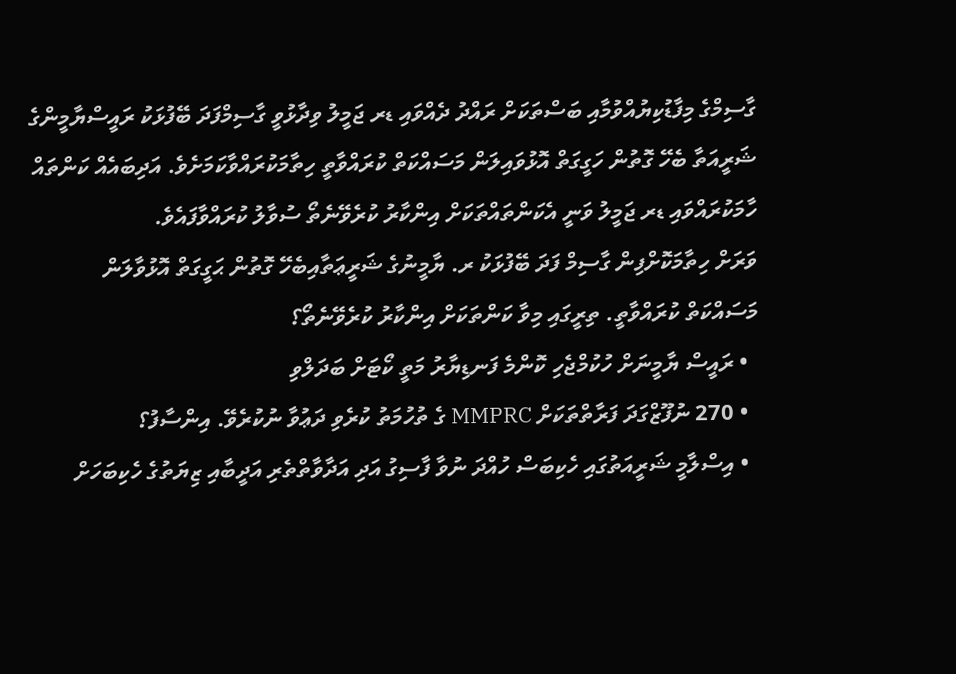ގާސިމްގެ މިފާޑުކިޔުއްވުމާއި ބަސްތަކަށް ރައްދު ދެއްވައި ޑރ ޖަމީލު ވިދާޅުވީ ގާސިމްފަދަ ބޭފުޅަކު ރައީސްޔާމީންގެ ޝަރީއަތާ ބެހޭ ގޮތުން ހަގީގަތް އޮޅުވައިލަން މަސައްކަތް ކުރައްވާތީ ހިތާމަކުރައްވާކަމަށެވެ. އަދިބައެއް ކަންތައް ހާމަކުރައްވައި ޑރ ޖަމީލު ވަނީ އެކަންތައްތަކަށް އިންކާރު ކުރެވޭނެތޯ ސުވާލު ކުރައްވާފައެވެ.
ވަރަށް ހިތާމަކޮށްފިން ގާސިމް ފަދަ ބޭފުޅަކު ރ. ޔާމީނުގެ ޝަރީޢަތާއިބެހޭ ގޮތުން ޙަގީގަތް އޮޅުވާލަން މަސައްކަތް ކުރައްވާތީ. ތިރީގައި މިވާ ކަންތަކަށް އިންކާރު ކުރެވޭނެތޯ؟
  • ރައީސް ޔާމީނަށް ހުކުމްޖެހި ކޮންމެ ފަނޑިޔާރު މަތީ ކޯޓަށް ބަދަލްވި
  • 270 ނުފޫޒްގަދަ ފަރާތްތަކަށް MMPRC ގެ ތުހުމަތު ކުރެވި ދަޢުވާ ނުކުރެވޭ. އިންސާފު؟
  • އިސްލާމީ ޝަރީއަތުގައި ހެކިބަސް ހުއްދަ ނުވާ ފާސިގު އަދި އަދާވާތްތެރި އަދީބާއި ޒިޔަތުގެ ހެކިބަހަށް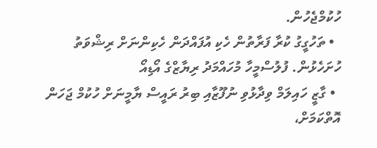ހުކުމްޖެހުން.
  • ތަހުގީގު ކުރާ ފަރާތުން ހެކި އުފައްދަން ހެކިންނަށް ރިޝްވަތު ހުށަހެޅުން. ފުލުސްމީހާ މުހައްމަދު ރިޔާޒްގެ އޯޑިއޯ
  • ގާޒީ ހައިލަމް ވިދާޅުވި ނުފޫޒާއި ބިރު ރައީސް ޔާމީނަށް ހުކުމް ޖަހަން އޮތްކަމަށް،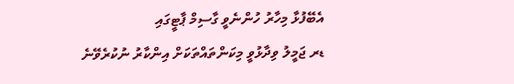އެބޭފުޅާ މިހާރު ހުންނެވީ ގާސިމް ޕާޓީގައި
ޑރ ޖަމީލު ވިދާޅުވީ މިކަންތައްތަކަށް އިންކާރު ނުކުރެވޭނެ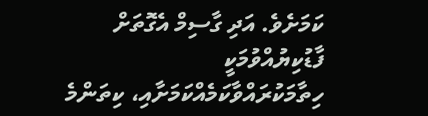ކަމަށެވެ. އަދި ގާސިމް އެގޮތަށް ފާޑުކިޔުއްވުމަކީ ހިތާމަކުރައްވާކަމެއްކަމަށާއި، ކިތަންމެ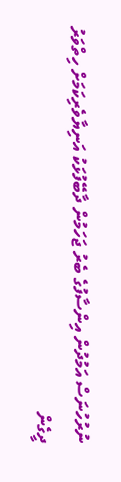ނުރުހުނަސް އަމުދުން އިންސާފުގެ ބެރު ޖަހަމުން ދާބޭފުޅަކު އަނިޔާވެރިކަމަށް ހިތްވަރު ދީގެން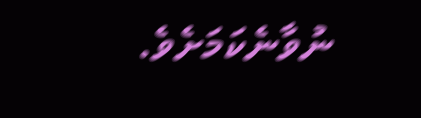ނުވާނެކަމަށެވެ.